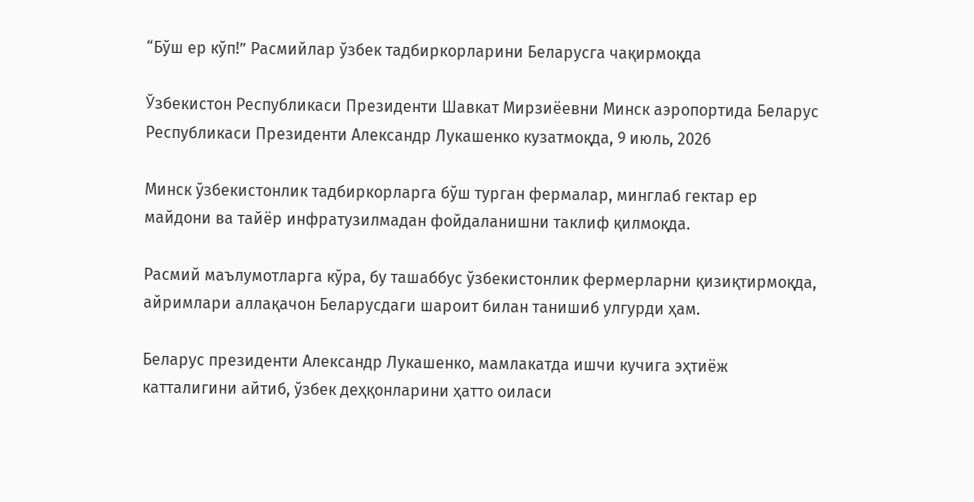“Бўш ер кўп!” Расмийлар ўзбек тадбиркорларини Беларусга чақирмоқда

Ўзбекистон Республикаси Президенти Шавкат Мирзиёевни Минск аэропортида Беларус Республикаси Президенти Александр Лукашенко кузатмоқда, 9 июль, 2026

Минск ўзбекистонлик тадбиркорларга бўш турган фермалар, минглаб гектар ер майдони ва тайёр инфратузилмадан фойдаланишни таклиф қилмоқда.

Расмий маълумотларга кўра, бу ташаббус ўзбекистонлик фермерларни қизиқтирмоқда, айримлари аллақачон Беларусдаги шароит билан танишиб улгурди ҳам.

Беларус президенти Александр Лукашенко, мамлакатда ишчи кучига эҳтиёж катталигини айтиб, ўзбек деҳқонларини ҳатто оиласи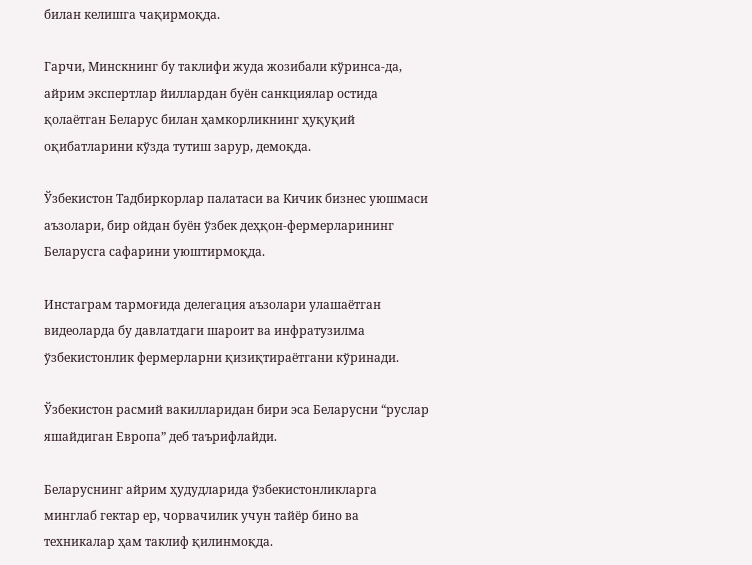билан келишга чақирмоқда.

Гарчи, Минскнинг бу таклифи жуда жозибали кўринса-да, айрим экспертлар йиллардан буён санкциялар остида қолаётган Беларус билан ҳамкорликнинг ҳуқуқий оқибатларини кўзда тутиш зарур, демоқда.

Ўзбекистон Тадбиркорлар палатаси ва Кичик бизнес уюшмаси аъзолари, бир ойдан буён ўзбек деҳқон-фермерларининг Беларусга сафарини уюштирмоқда.

Инстаграм тармоғида делегация аъзолари улашаётган видеоларда бу давлатдаги шароит ва инфратузилма ўзбекистонлик фермерларни қизиқтираётгани кўринади.

Ўзбекистон расмий вакилларидан бири эса Беларусни “руслар яшайдиган Европа” деб таърифлайди.

Беларуснинг айрим ҳудудларида ўзбекистонликларга минглаб гектар ер, чорвачилик учун тайёр бино ва техникалар ҳам таклиф қилинмоқда.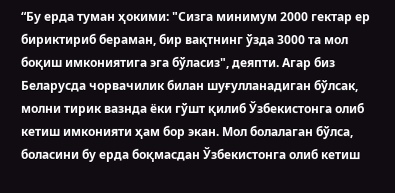“Бу ерда туман ҳокими: "Сизга минимум 2000 гектар ер бириктириб бераман, бир вақтнинг ўзда 3000 та мол боқиш имкониятига эга бўласиз", деяпти. Агар биз Беларусда чорвачилик билан шуғулланадиган бўлсак, молни тирик вазнда ёки гўшт қилиб Ўзбекистонга олиб кетиш имконияти ҳам бор экан. Мол болалаган бўлса, боласини бу ерда боқмасдан Ўзбекистонга олиб кетиш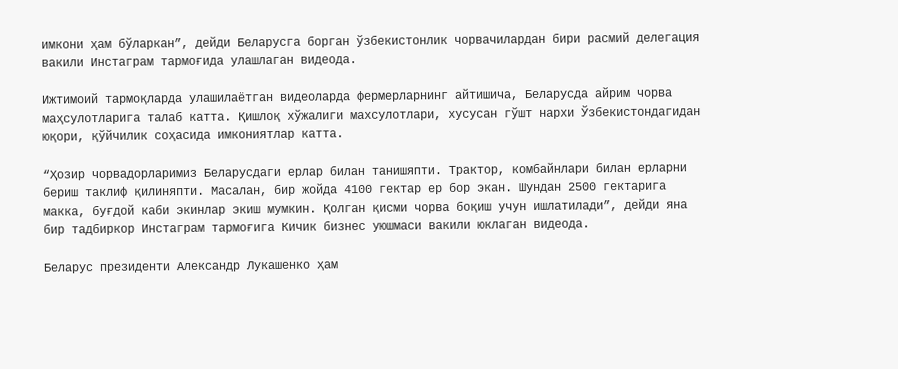имкони ҳам бўларкан”, дейди Беларусга борган ўзбекистонлик чорвачилардан бири расмий делегация вакили Инстаграм тармоғида улашлаган видеода.

Ижтимоий тармоқларда улашилаётган видеоларда фермерларнинг айтишича, Беларусда айрим чорва маҳсулотларига талаб катта. Қишлоқ хўжалиги махсулотлари, хусусан гўшт нархи Ўзбекистондагидан юқори, қўйчилик соҳасида имкониятлар катта.

“Ҳозир чорвадорларимиз Беларусдаги ерлар билан танишяпти. Трактор, комбайнлари билан ерларни бериш таклиф қилиняпти. Масалан, бир жойда 4100 гектар ер бор экан. Шундан 2500 гектарига макка, буғдой каби экинлар экиш мумкин. Қолган қисми чорва боқиш учун ишлатилади”, дейди яна бир тадбиркор Инстаграм тармоғига Кичик бизнес уюшмаси вакили юклаган видеода.

Беларус президенти Александр Лукашенко ҳам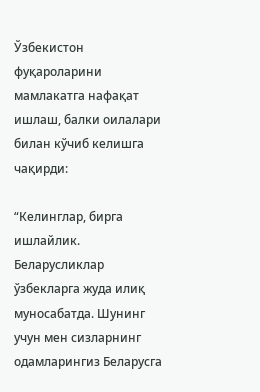Ўзбекистон фуқароларини мамлакатга нафақат ишлаш, балки оилалари билан кўчиб келишга чақирди:

“Келинглар, бирга ишлайлик. Беларусликлар ўзбекларга жуда илиқ муносабатда. Шунинг учун мен сизларнинг одамларингиз Беларусга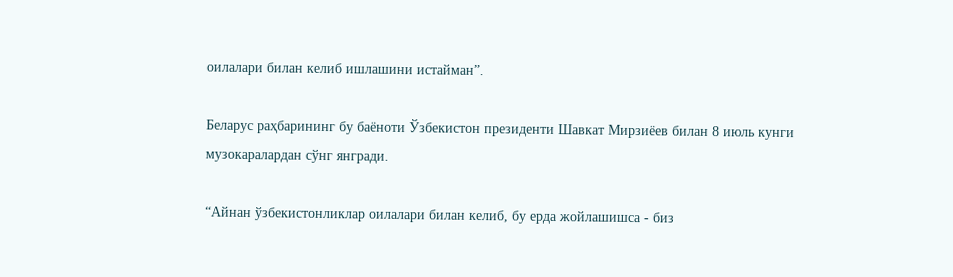оилалари билан келиб ишлашини истайман”.

Беларус раҳбарининг бу баёноти Ўзбекистон президенти Шавкат Мирзиёев билан 8 июль кунги музокаралардан сўнг янгради.

“Айнан ўзбекистонликлар оилалари билан келиб, бу ерда жойлашишса - биз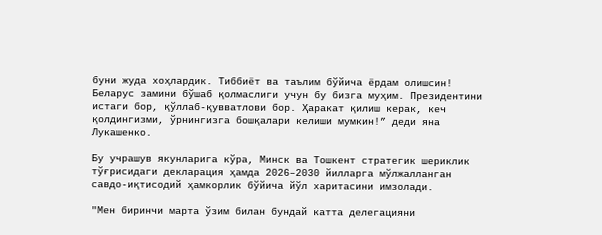буни жуда хоҳлардик. Тиббиёт ва таълим бўйича ёрдам олишсин! Беларус замини бўшаб қолмаслиги учун бу бизга муҳим. Президентини истаги бор, қўллаб-қувватлови бор. Ҳаракат қилиш керак, кеч қолдингизми, ўрнингизга бошқалари келиши мумкин!” деди яна Лукашенко.

Бу учрашув якунларига кўра, Минск ва Тошкент стратегик шериклик тўғрисидаги декларация ҳамда 2026–2030 йилларга мўлжалланган савдо-иқтисодий ҳамкорлик бўйича йўл харитасини имзолади.

"Мен биринчи марта ўзим билан бундай катта делегацияни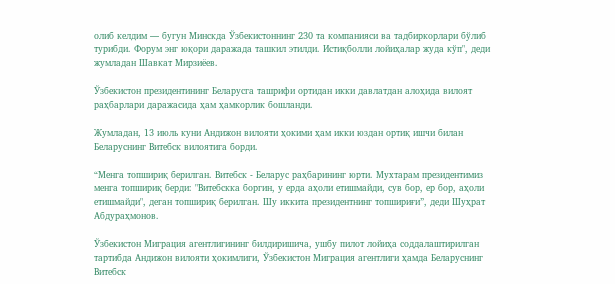олиб келдим — бугун Минскда Ўзбекистоннинг 230 та компанияси ва тадбиркорлари бўлиб турибди. Форум энг юқори даражада ташкил этилди. Истиқболли лойиҳалар жуда кўп", деди жумладан Шавкат Мирзиёев.

Ўзбекистон президентининг Беларусга ташрифи ортидан икки давлатдан алоҳида вилоят раҳбарлари даражасида ҳам ҳамкорлик бошланди.

Жумладан, 13 июль куни Андижон вилояти ҳокими ҳам икки юздан ортиқ ишчи билан Беларуснинг Витебск вилоятига борди.

“Менга топшириқ берилган. Витебск - Беларус раҳбарининг юрти. Мухтарам президентимиз менга топшириқ берди: "Витебскка боргин, у ерда аҳоли етишмайди, сув бор, ер бор, аҳоли етишмайди", деган топшириқ берилган. Шу иккита президентнинг топшириғи”, деди Шуҳрат Абдураҳмонов.

Ўзбекистон Миграция агентлигининг билдиришича, ушбу пилот лойиҳа соддалаштирилган тартибда Андижон вилояти ҳокимлиги, Ўзбекистон Миграция агентлиги ҳамда Беларуснинг Витебск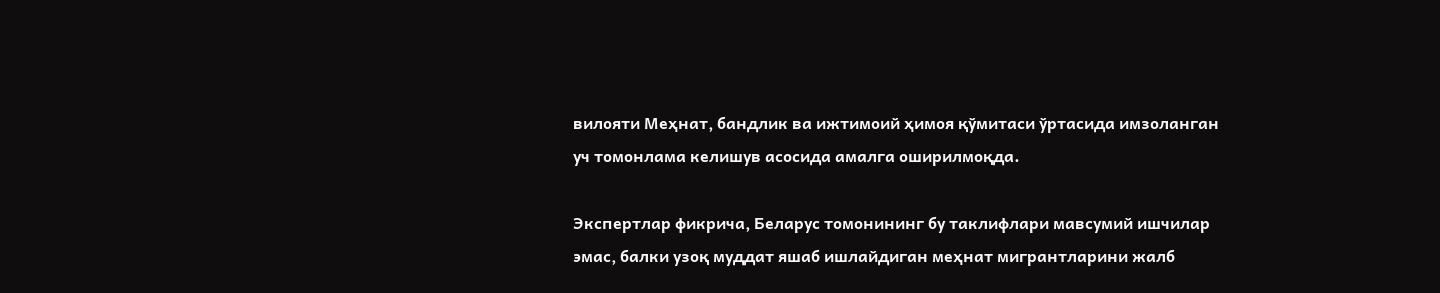вилояти Меҳнат, бандлик ва ижтимоий ҳимоя қўмитаси ўртасида имзоланган уч томонлама келишув асосида амалга оширилмоқда.

Экспертлар фикрича, Беларус томонининг бу таклифлари мавсумий ишчилар эмас, балки узоқ муддат яшаб ишлайдиган меҳнат мигрантларини жалб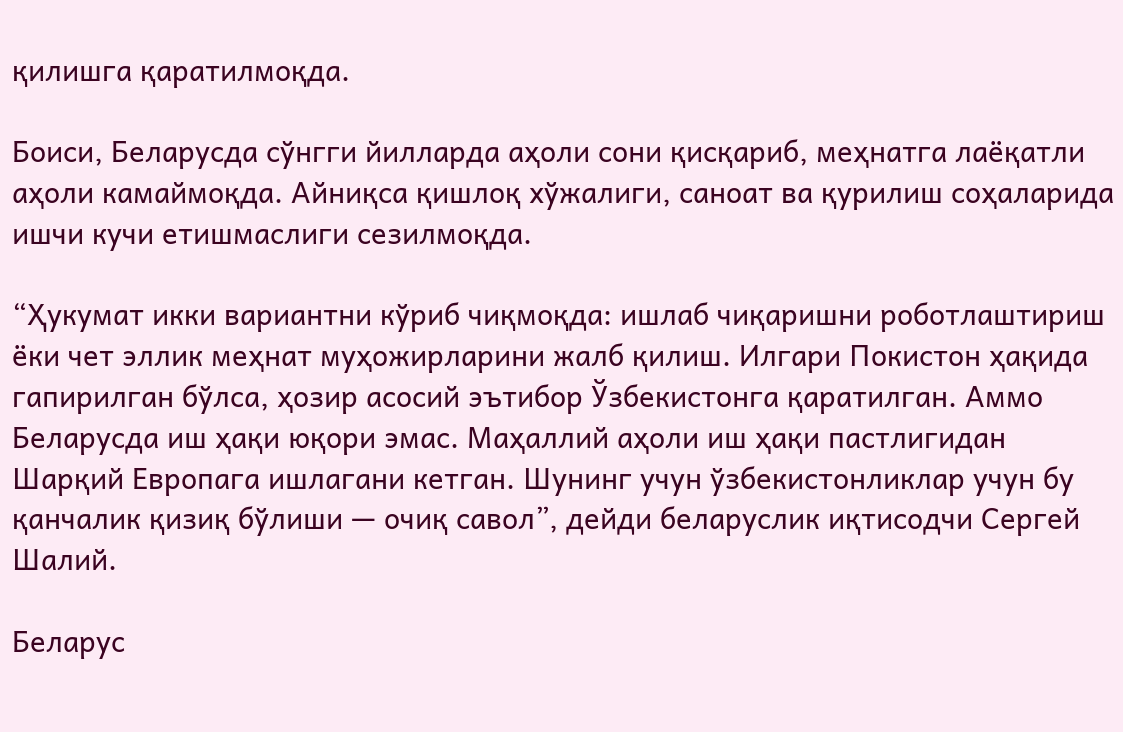қилишга қаратилмоқда.

Боиси, Беларусда сўнгги йилларда аҳоли сони қисқариб, меҳнатга лаёқатли аҳоли камаймоқда. Айниқса қишлоқ хўжалиги, саноат ва қурилиш соҳаларида ишчи кучи етишмаслиги сезилмоқда.

“Ҳукумат икки вариантни кўриб чиқмоқда: ишлаб чиқаришни роботлаштириш ёки чет эллик меҳнат муҳожирларини жалб қилиш. Илгари Покистон ҳақида гапирилган бўлса, ҳозир асосий эътибор Ўзбекистонга қаратилган. Аммо Беларусда иш ҳақи юқори эмас. Маҳаллий аҳоли иш ҳақи пастлигидан Шарқий Европага ишлагани кетган. Шунинг учун ўзбекистонликлар учун бу қанчалик қизиқ бўлиши — очиқ савол”, дейди беларуслик иқтисодчи Сергей Шалий.

Беларус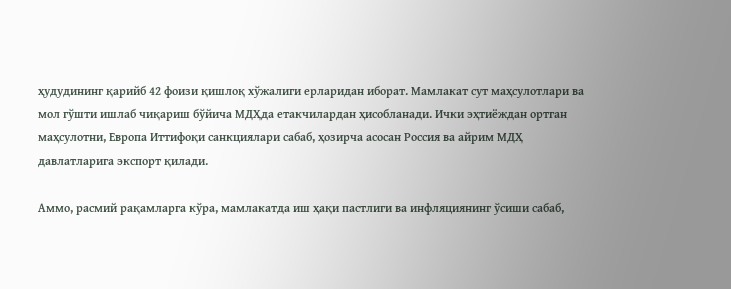ҳудудининг қарийб 42 фоизи қишлоқ хўжалиги ерларидан иборат. Мамлакат сут маҳсулотлари ва мол гўшти ишлаб чиқариш бўйича МДҲда етакчилардан ҳисобланади. Ички эҳтиёждан ортган маҳсулотни, Европа Иттифоқи санкциялари сабаб, ҳозирча асосан Россия ва айрим МДҲ давлатларига экспорт қилади.

Аммо, расмий рақамларга кўра, мамлакатда иш ҳақи пастлиги ва инфляциянинг ўсиши сабаб,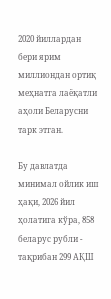2020 йиллардан бери ярим миллиондан ортиқ меҳнатга лаёқатли аҳоли Беларусни тарк этган.

Бу давлатда минимал ойлик иш ҳақи, 2026 йил ҳолатига кўра, 858 беларус рубли - тақрибан 299 АҚШ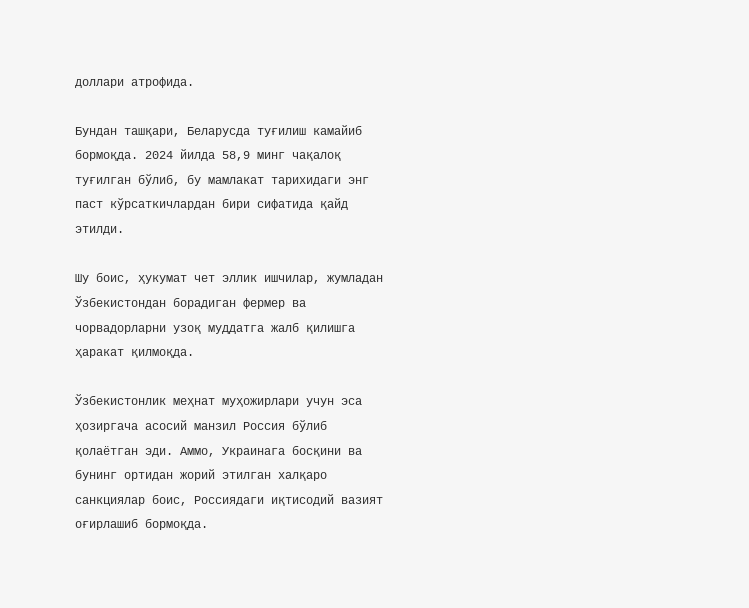доллари атрофида.

Бундан ташқари, Беларусда туғилиш камайиб бормоқда. 2024 йилда 58,9 минг чақалоқ туғилган бўлиб, бу мамлакат тарихидаги энг паст кўрсаткичлардан бири сифатида қайд этилди.

Шу боис, ҳукумат чет эллик ишчилар, жумладан Ўзбекистондан борадиган фермер ва чорвадорларни узоқ муддатга жалб қилишга ҳаракат қилмоқда.

Ўзбекистонлик меҳнат муҳожирлари учун эса ҳозиргача асосий манзил Россия бўлиб қолаётган эди. Аммо, Украинага босқини ва бунинг ортидан жорий этилган халқаро санкциялар боис, Россиядаги иқтисодий вазият оғирлашиб бормоқда.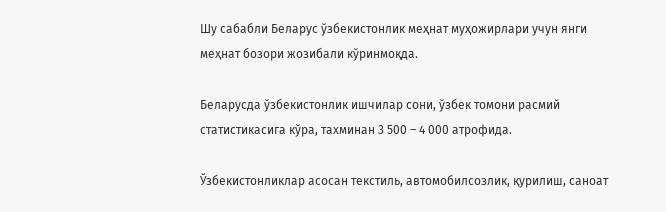Шу сабабли Беларус ўзбекистонлик меҳнат муҳожирлари учун янги меҳнат бозори жозибали кўринмоқда.

Беларусда ўзбекистонлик ишчилар сони, ўзбек томони расмий статистикасига кўра, тахминан 3 500 – 4 000 атрофида.

Ўзбекистонликлар асосан текстиль, автомобилсозлик, қурилиш, саноат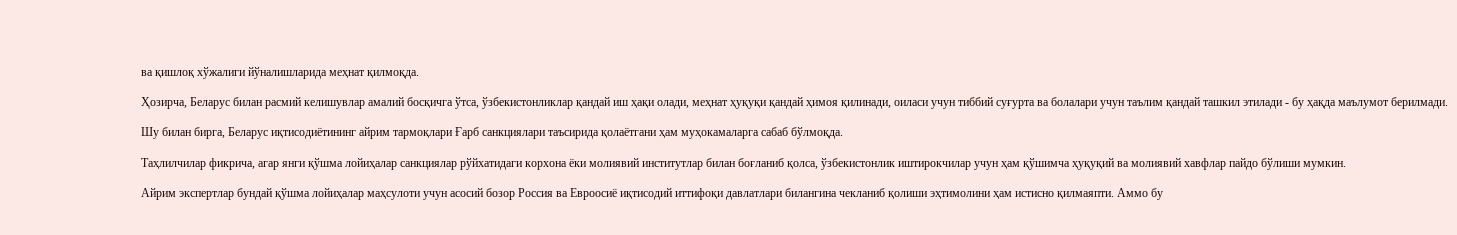ва қишлоқ хўжалиги йўналишларида меҳнат қилмоқда.

Ҳозирча, Беларус билан расмий келишувлар амалий босқичга ўтса, ўзбекистонликлар қандай иш ҳақи олади, меҳнат ҳуқуқи қандай ҳимоя қилинади, оиласи учун тиббий суғурта ва болалари учун таълим қандай ташкил этилади - бу ҳақда маълумот берилмади.

Шу билан бирга, Беларус иқтисодиётининг айрим тармоқлари Ғарб санкциялари таъсирида қолаётгани ҳам муҳокамаларга сабаб бўлмоқда.

Таҳлилчилар фикрича, агар янги қўшма лойиҳалар санкциялар рўйхатидаги корхона ёки молиявий институтлар билан боғланиб қолса, ўзбекистонлик иштирокчилар учун ҳам қўшимча ҳуқуқий ва молиявий хавфлар пайдо бўлиши мумкин.

Айрим экспертлар бундай қўшма лойиҳалар маҳсулоти учун асосий бозор Россия ва Евроосиё иқтисодий иттифоқи давлатлари билангина чекланиб қолиши эҳтимолини ҳам истисно қилмаяпти. Аммо бу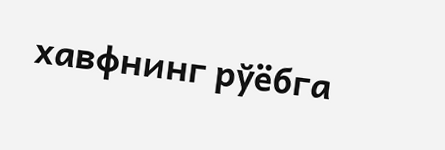хавфнинг рўёбга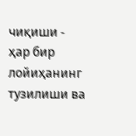чиқиши - ҳар бир лойиҳанинг тузилиши ва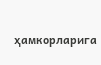ҳамкорларига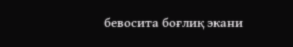бевосита боғлиқ экани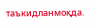таъкидланмоқда.